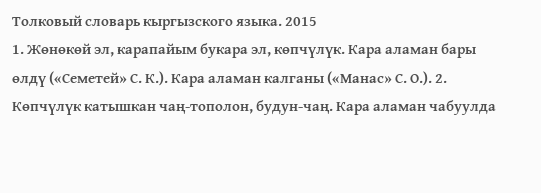Толковый словарь кыргызского языка. 2015
1. Жөнөкөй эл, карапайым букара эл, көпчүлүк. Кара аламан бары өлдү («Семетей» С. К.). Кара аламан калганы («Манас» С. О.). 2. Көпчүлүк катышкан чаң-тополон, будун-чаң. Кара аламан чабуулда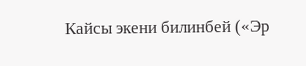Кайсы экени билинбей («Эр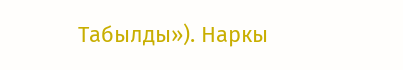Табылды»). Наркы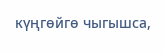күңгөйгө чыгышса,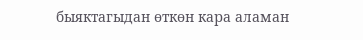быяктагыдан өткөн кара аламан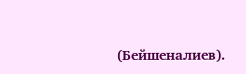(Бейшеналиев).